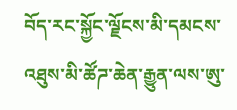བོད་རང་སྐྱོང་ལྗོངས་མི་དམངས་འཐུས་མི་ཚོཌ་ཆེན་རྒྱུན་ལས་ཨུ་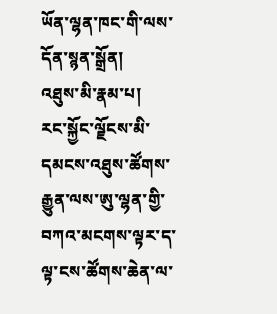ཡོན་ལྷན་ཁང་གི་ལས་དོན་སྙན་སྒྲོན།
འཐུས་མི་རྣམ་པ།
རང་སྐྱོང་ལྗོངས་མི་དམངས་འཐུས་ཚོགས་རྒྱུན་ལས་ཨུ་ལྷན་གྱི་བཀའ་མངགས་ལྟར་ད་ལྟ་ངས་ཚོགས་ཆེན་ལ་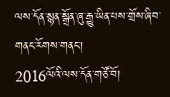ལས་དོན་སྙན་སྒྲོན་ཞུ་རྒྱུ་ཡིན་པས་གྲོས་ཞིབ་གནང་རོགས་གནང་།
2016ལོའི་ལས་དོན་གཙོ་བོ།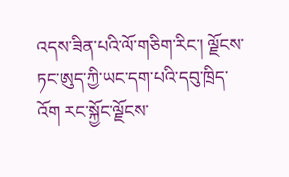འདས་ཟིན་པའི་ལོ་གཅིག་རིང་། ལྗོངས་ཏང་ཨུད་ཀྱི་ཡང་དག་པའི་དབུ་ཁྲིད་འོག རང་སྐྱོང་ལྗོངས་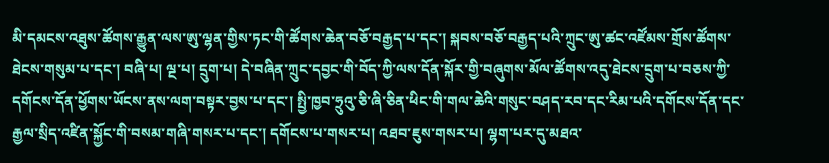མི་དམངས་འཐུས་ཚོགས་རྒྱུན་ལས་ཨུ་ལྷན་གྱིས་ཏང་གི་ཚོགས་ཆེན་བཅོ་བརྒྱད་པ་དང་། སྐབས་བཅོ་བརྒྱད་པའི་ཀྲུང་ཨུ་ཚང་འཛོམས་གྲོས་ཚོགས་ཐེངས་གསུམ་པ་དང་། བཞི་པ། ལྔ་པ། དྲུག་པ། དེ་བཞིན་ཀྲུང་དབྱང་གི་བོད་ཀྱི་ལས་དོན་སྐོར་གྱི་བཞུགས་མོལ་ཚོགས་འདུ་ཐེངས་དྲུག་པ་བཅས་ཀྱི་དགོངས་དོན་ཕྱོགས་ཡོངས་ནས་ལག་བསྟར་བྱས་པ་དང་། སྤྱི་ཁྱབ་ཧྲུའུ་ཅི་ཞི་ཅིན་ཕིང་གི་གལ་ཆེའི་གསུང་བཤད་རབ་དང་རིམ་པའི་དགོངས་དོན་དང་རྒྱལ་སྲིད་འཛིན་སྐྱོང་གི་བསམ་གཞི་གསར་པ་དང་། དགོངས་པ་གསར་པ། འཐབ་ཇུས་གསར་པ། ལྷག་པར་དུ་མཐའ་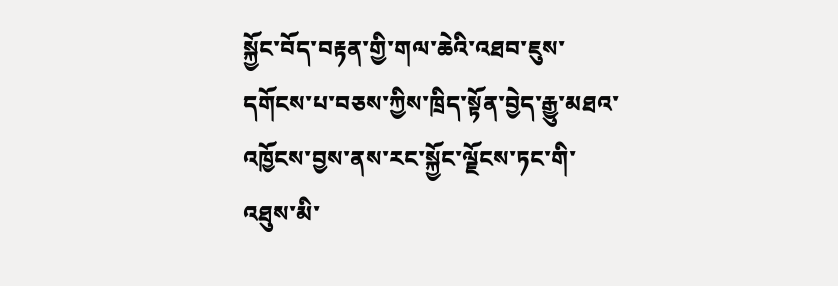སྐྱོང་བོད་བརྟན་གྱི་གལ་ཆེའི་འཐབ་ཇུས་དགོངས་པ་བཅས་ཀྱིས་ཁྲིད་སྟོན་བྱེད་རྒྱུ་མཐའ་འཁྱོངས་བྱས་ནས་རང་སྐྱོང་ལྗོངས་ཏང་གི་འཐུས་མི་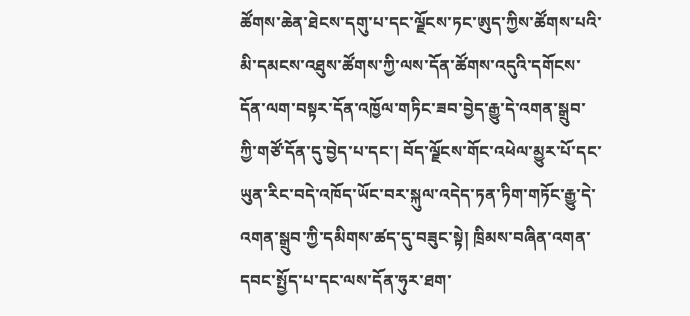ཚོགས་ཆེན་ཐེངས་དགུ་པ་དང་ལྗོངས་ཏང་ཨུད་ཀྱིས་ཚོགས་པའི་མི་དམངས་འཐུས་ཚོགས་ཀྱི་ལས་དོན་ཚོགས་འདུའི་དགོངས་དོན་ལག་བསྟར་དོན་འཁྱོལ་གཏིང་ཟབ་བྱེད་རྒྱུ་དེ་འགན་སྒྲུབ་ཀྱི་གཙོ་དོན་དུ་བྱེད་པ་དང་། བོད་ལྗོངས་གོང་འཕེལ་མྱུར་པོ་དང་ཡུན་རིང་བདེ་འཁོད་ཡོང་བར་སྐུལ་འདེད་ཏན་ཏིག་གཏོང་རྒྱུ་དེ་འགན་སྒྲུབ་ཀྱི་དམིགས་ཚད་དུ་བཟུང་སྟེ། ཁྲིམས་བཞིན་འགན་དབང་སྤྱོད་པ་དང་ལས་དོན་ཧུར་ཐག་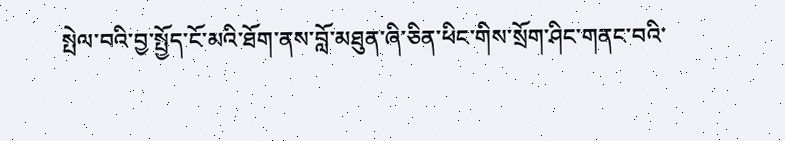སྤེལ་བའི་བྱ་སྤྱོད་ངོ་མའི་ཐོག་ནས་བློ་མཐུན་ཞི་ཅིན་ཕིང་གིས་སྲོག་ཤིང་གནང་བའི་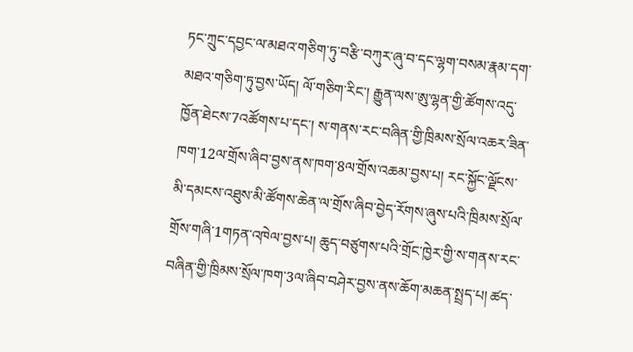ཏང་ཀྲུང་དབྱང་ལ་མཐའ་གཅིག་ཏུ་བརྩི་བཀུར་ཞུ་བ་དང་ལྷག་བསམ་རྣམ་དག་མཐའ་གཅིག་ཏུ་བྱས་ཡོད། ལོ་གཅིག་རིང་། རྒྱུན་ལས་ཨུ་ལྷན་གྱི་ཚོགས་འདུ་ཁྱོན་ཐེངས་7འཚོགས་པ་དང་། ས་གནས་རང་བཞིན་གྱི་ཁྲིམས་སྲོལ་འཆར་ཟིན་ཁག་12ལ་གྲོས་ཞིབ་བྱས་ནས་ཁག་8ལ་གྲོས་འཆམ་བྱས་པ། རང་སྐྱོང་ལྗོངས་མི་དམངས་འཐུས་མི་ཚོགས་ཆེན་ལ་གྲོས་ཞིབ་བྱེད་རོགས་ཞུས་པའི་ཁྲིམས་སྲོལ་གྲོས་གཞི་1གཏན་འཁེལ་བྱས་པ། ཆུད་བཙུགས་པའི་གྲོང་ཁྱེར་གྱི་ས་གནས་རང་བཞིན་གྱི་ཁྲིམས་སྲོལ་ཁག་3ལ་ཞིབ་བཤེར་བྱས་ནས་ཆོག་མཆན་སྤྲད་པ། ཚད་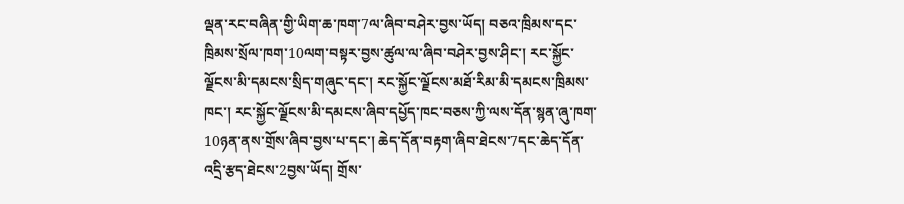ལྡན་རང་བཞིན་གྱི་ཡིག་ཆ་ཁག་7ལ་ཞིབ་བཤེར་བྱས་ཡོད། བཅའ་ཁྲིམས་དང་ཁྲིམས་སྲོལ་ཁག་10ལག་བསྟར་བྱས་ཚུལ་ལ་ཞིབ་བཤེར་བྱས་ཤིང་། རང་སྐྱོང་ལྗོངས་མི་དམངས་སྲིད་གཞུང་དང་། རང་སྐྱོང་ལྗོངས་མཐོ་རིམ་མི་དམངས་ཁྲིམས་ཁང་། རང་སྐྱོང་ལྗོངས་མི་དམངས་ཞིབ་དཔྱོད་ཁང་བཅས་ཀྱི་ལས་དོན་སྙན་ཞུ་ཁག་10ཉན་ནས་གྲོས་ཞིབ་བྱས་པ་དང་། ཆེད་དོན་བརྟག་ཞིབ་ཐེངས་7དང་ཆེད་དོན་འདྲི་རྩད་ཐེངས་2བྱས་ཡོད། གྲོས་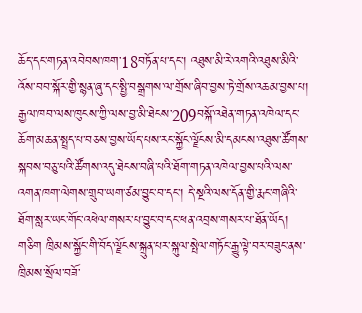ཆོད་དང་གཏན་འབེབས་ཁག་18བཏོན་པ་དང་། འཐུས་མི་རེ་འགའི་འཐུས་མིའི་འོས་བབ་སྐོར་གྱི་སྙན་ཞུ་དང་སྤྱི་བསྒྲགས་ལ་གྲོས་ཞིབ་བྱས་ཏེ་གྲོས་འཆམ་བྱས་པ། རྒྱལ་ཁབ་ལས་ཁུངས་ཀྱི་ལས་བྱ་མི་ཐེངས་209བསྐོ་འཐེན་གཏན་འཁེལ་དང་ཆོག་མཆན་སྤྲད་པ་བཅས་བྱས་ཡོད་པས་རང་སྐྱོང་ལྗོངས་མི་དམངས་འཐུས་ཚོགས་སྐབས་བཅུ་པའི་ཚོགས་འདུ་ཐེངས་བཞི་པའི་ཐོག་གཏན་འཁེལ་བྱས་པའི་ལས་འགན་ཁག་ལེགས་གྲུབ་ཡག་ཙམ་བྱུང་བ་དང་། དེ་སྔའི་ལས་དོན་གྱི་རྨང་གཞིའི་ཐོག་སླར་ཡང་གོང་འཕེལ་གསར་པ་བྱུང་བ་དང་ཕན་འབྲས་གསར་པ་ཐོན་ཡོད།
གཅིག ཁྲིམས་སྐྱོང་གི་བོད་ལྗོངས་སྐྲུན་པར་སྐུལ་སྤེལ་གཏོང་རྒྱུ་ལྟེ་བར་བཟུང་ནས་ཁྲིམས་སྲོལ་བཟོ་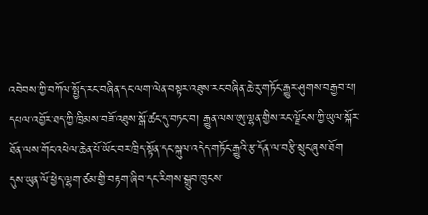འབེབས་ཀྱི་བཀོལ་སྤྱོད་རང་བཞིན་དང་ལག་ལེན་བསྟར་འཐུས་རང་བཞིན་ཆེ་རུ་གཏོང་རྒྱུར་ཤུགས་བརྒྱབ་པ།
དཔལ་འབྱོར་ཐད་ཀྱི་ཁྲིམས་བཟོ་འཐུས་སྒོ་ཚང་དུ་བཏང་བ། རྒྱུན་ལས་ཨུ་ལྷན་གྱིས་རང་ལྗོངས་ཀྱི་ཡུལ་སྐོར་ཐོན་ལས་གོང་འཕེལ་ཆེན་པོ་ཡོང་བར་ཁྲིད་སྟོན་དང་སྐུལ་འདེད་གཏོང་རྒྱུའི་རྩ་དོན་ལ་བརྩི་སྲུང་ཞུས་ཐོག དུས་ཡུན་ལོ་ཕྱེད་ལྷག་ཙམ་གྱི་བརྟག་ཞིབ་དང་རིགས་སྒྲུབ་ཁུངས་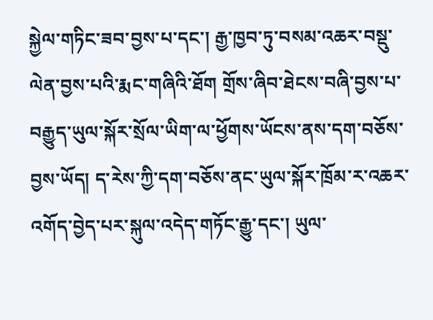སྐྱེལ་གཏིང་ཟབ་བྱས་པ་དང་། རྒྱ་ཁྱབ་ཏུ་བསམ་འཆར་བསྡུ་ལེན་བྱས་པའི་རྨང་གཞིའི་ཐོག གྲོས་ཞིབ་ཐེངས་བཞི་བྱས་པ་བརྒྱུད་ཡུལ་སྐོར་སྲོལ་ཡིག་ལ་ཕྱོགས་ཡོངས་ནས་དག་བཅོས་བྱས་ཡོད། ད་རེས་ཀྱི་དག་བཅོས་ནང་ཡུལ་སྐོར་ཁྲོམ་ར་འཆར་འགོད་བྱེད་པར་སྐུལ་འདེད་གཏོང་རྒྱུ་དང་། ཡུལ་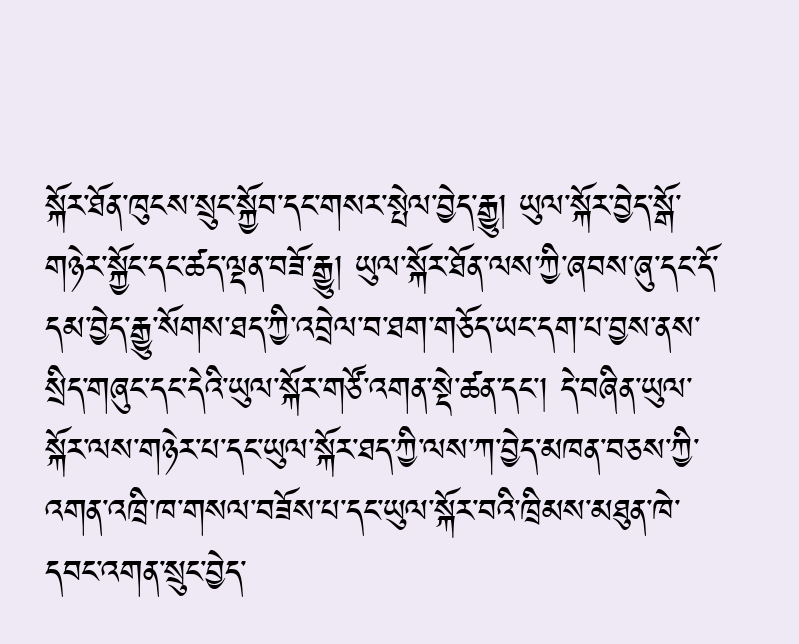སྐོར་ཐོན་ཁུངས་སྲུང་སྐྱོབ་དང་གསར་སྤེལ་བྱེད་རྒྱུ། ཡུལ་སྐོར་བྱེད་སྒོ་གཉེར་སྐྱོང་དང་ཚད་ལྡན་བཟོ་རྒྱུ། ཡུལ་སྐོར་ཐོན་ལས་ཀྱི་ཞབས་ཞུ་དང་དོ་དམ་བྱེད་རྒྱུ་སོགས་ཐད་ཀྱི་འབྲེལ་བ་ཐག་གཅོད་ཡང་དག་པ་བྱས་ནས་སྲིད་གཞུང་དང་དེའི་ཡུལ་སྐོར་གཙོ་འགན་སྡེ་ཚན་དང་། དེ་བཞིན་ཡུལ་སྐོར་ལས་གཉེར་པ་དང་ཡུལ་སྐོར་ཐད་ཀྱི་ལས་ཀ་བྱེད་མཁན་བཅས་ཀྱི་འགན་འཁྲི་ཁ་གསལ་བཟོས་པ་དང་ཡུལ་སྐོར་བའི་ཁྲིམས་མཐུན་ཁེ་དབང་འགན་སྲུང་བྱེད་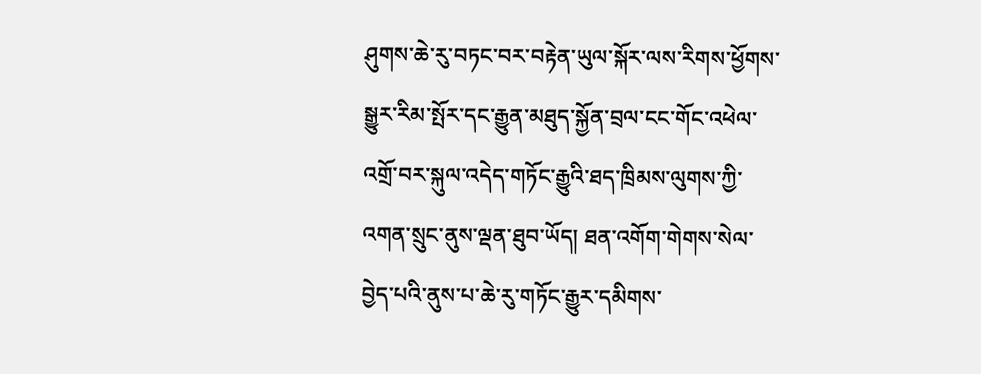ཤུགས་ཆེ་རུ་བཏང་བར་བརྟེན་ཡུལ་སྐོར་ལས་རིགས་ཕྱོགས་སྒྱུར་རིམ་སྤོར་དང་རྒྱུན་མཐུད་སྐྱོན་བྲལ་ངང་གོང་འཕེལ་འགྲོ་བར་སྐུལ་འདེད་གཏོང་རྒྱུའི་ཐད་ཁྲིམས་ལུགས་ཀྱི་འགན་སྲུང་ནུས་ལྡན་ཐུབ་ཡོད། ཐན་འགོག་གེགས་སེལ་བྱེད་པའི་ནུས་པ་ཆེ་རུ་གཏོང་རྒྱུར་དམིགས་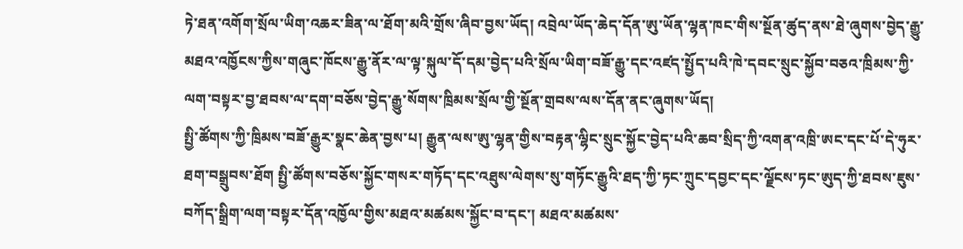ཏེ་ཐན་འགོག་སྲོལ་ཡིག་འཆར་ཟིན་ལ་ཐོག་མའི་གྲོས་ཞིབ་བྱས་ཡོད། འབྲེལ་ཡོད་ཆེད་དོན་ཨུ་ཡོན་ལྷན་ཁང་གིས་སྔོན་ཚུད་ནས་ཐེ་ཞུགས་བྱེད་རྒྱུ་མཐའ་འཁྱོངས་ཀྱིས་གཞུང་ཁོངས་རྒྱུ་ནོར་ལ་ལྟ་སྐུལ་དོ་དམ་བྱེད་པའི་སྲོལ་ཡིག་བཟོ་རྒྱུ་དང་འཛད་སྤྱོད་པའི་ཁེ་དབང་སྲུང་སྐྱོབ་བཅའ་ཁྲིམས་ཀྱི་ལག་བསྟར་བྱ་ཐབས་ལ་དག་བཅོས་བྱེད་རྒྱུ་སོགས་ཁྲིམས་སྲོལ་གྱི་སྔོན་གྲབས་ལས་དོན་ནང་ཞུགས་ཡོད།
སྤྱི་ཚོགས་ཀྱི་ཁྲིམས་བཟོ་རྒྱུར་སྣང་ཆེན་བྱས་པ། རྒྱུན་ལས་ཨུ་ལྷན་གྱིས་བརྟན་ལྷིང་སྲུང་སྐྱོང་བྱེད་པའི་ཆབ་སྲིད་ཀྱི་འགན་འཁྲི་ཨང་དང་པོ་དེ་ཧུར་ཐག་བསྒྲུབས་ཐོག སྤྱི་ཚོགས་བཅོས་སྐྱོང་གསར་གཏོད་དང་འཐུས་ལེགས་སུ་གཏོང་རྒྱུའི་ཐད་ཀྱི་ཏང་ཀྲུང་དབྱང་དང་ལྗོངས་ཏང་ཨུད་ཀྱི་ཐབས་ཇུས་བཀོད་སྒྲིག་ལག་བསྟར་དོན་འཁྱོལ་གྱིས་མཐའ་མཚམས་སྐྱོང་བ་དང་། མཐའ་མཚམས་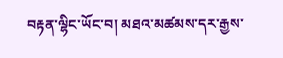བརྟན་ལྷིང་ཡོང་བ། མཐའ་མཚམས་དར་རྒྱས་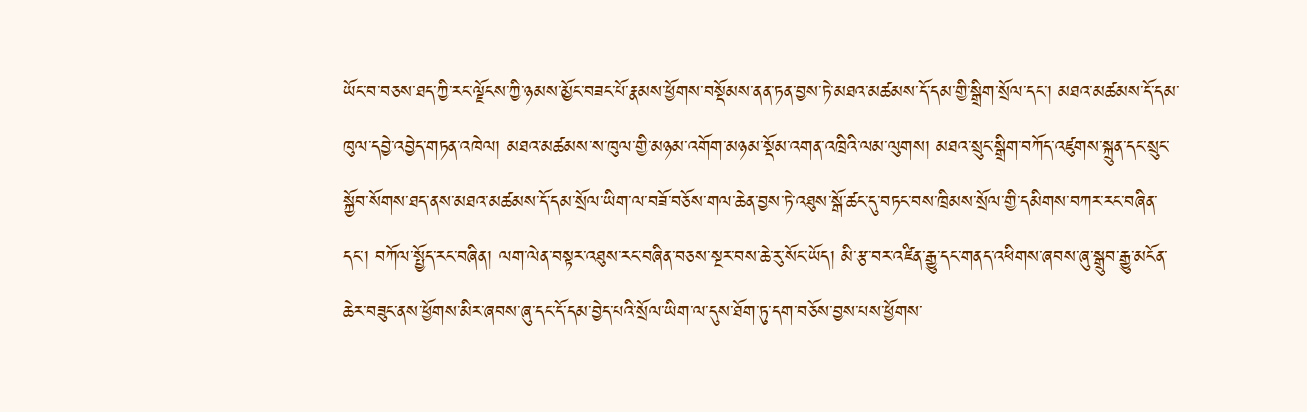ཡོང་བ་བཅས་ཐད་ཀྱི་རང་ལྗོངས་ཀྱི་ཉམས་མྱོང་བཟང་པོ་རྣམས་ཕྱོགས་བསྡོམས་ནན་ཏན་བྱས་ཏེ་མཐའ་མཚམས་དོ་དམ་གྱི་སྒྲིག་སྲོལ་དང་། མཐའ་མཚམས་དོ་དམ་ཁུལ་དབྱེ་འབྱེད་གཏན་འཁེལ། མཐའ་མཚམས་ས་ཁུལ་གྱི་མཉམ་འགོག་མཉམ་སྡོམ་འགན་འཁྲིའི་ལམ་ལུགས། མཐའ་སྲུང་སྒྲིག་བཀོད་འཛུགས་སྐྲུན་དང་སྲུང་སྐྱོབ་སོགས་ཐད་ནས་མཐའ་མཚམས་དོ་དམ་སྲོལ་ཡིག་ལ་བཟོ་བཅོས་གལ་ཆེན་བྱས་ཏེ་འཐུས་སྒོ་ཚང་དུ་བཏང་བས་ཁྲིམས་སྲོལ་གྱི་དམིགས་བཀར་རང་བཞིན་དང་། བཀོལ་སྤྱོད་རང་བཞིན། ལག་ལེན་བསྟར་འཐུས་རང་བཞིན་བཅས་སྔར་བས་ཆེ་རུ་སོང་ཡོད། མི་རྩ་བར་འཛིན་རྒྱུ་དང་གནད་འཕིགས་ཞབས་ཞུ་སྒྲུབ་རྒྱུ་མངོན་ཆེར་བཟུང་ནས་ཕྱོགས་མིར་ཞབས་ཞུ་དང་དོ་དམ་བྱེད་པའི་སྲོལ་ཡིག་ལ་དུས་ཐོག་ཏུ་དག་བཅོས་བྱས་པས་ཕྱོགས་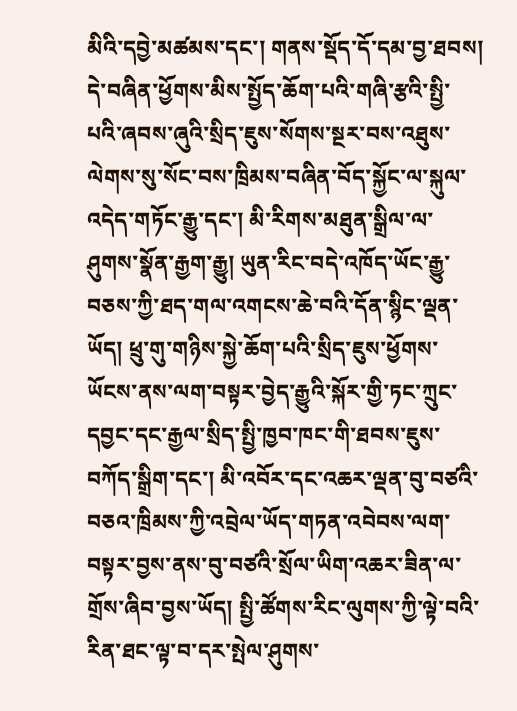མིའི་དབྱེ་མཚམས་དང་། གནས་སྡོད་དོ་དམ་བྱ་ཐབས། དེ་བཞིན་ཕྱོགས་མིས་སྤྱོད་ཆོག་པའི་གཞི་རྩའི་སྤྱི་པའི་ཞབས་ཞུའི་སྲིད་ཇུས་སོགས་སྔར་བས་འཐུས་ལེགས་སུ་སོང་བས་ཁྲིམས་བཞིན་བོད་སྐྱོང་ལ་སྐུལ་འདེད་གཏོང་རྒྱུ་དང་། མི་རིགས་མཐུན་སྒྲིལ་ལ་ཤུགས་སྣོན་རྒྱག་རྒྱུ། ཡུན་རིང་བདེ་འཁོད་ཡོང་རྒྱུ་བཅས་ཀྱི་ཐད་གལ་འགངས་ཆེ་བའི་དོན་སྙིང་ལྡན་ཡོད། ཕྲུ་གུ་གཉིས་སྐྱེ་ཆོག་པའི་སྲིད་ཇུས་ཕྱོགས་ཡོངས་ནས་ལག་བསྟར་བྱེད་རྒྱུའི་སྐོར་གྱི་ཏང་ཀྲུང་དབྱང་དང་རྒྱལ་སྲིད་སྤྱི་ཁྱབ་ཁང་གི་ཐབས་ཇུས་བཀོད་སྒྲིག་དང་། མི་འབོར་དང་འཆར་ལྡན་བུ་བཙའི་བཅའ་ཁྲིམས་ཀྱི་འབྲེལ་ཡོད་གཏན་འབེབས་ལག་བསྟར་བྱས་ནས་བུ་བཙའི་སྲོལ་ཡིག་འཆར་ཟིན་ལ་གྲོས་ཞིབ་བྱས་ཡོད། སྤྱི་ཚོགས་རིང་ལུགས་ཀྱི་ལྟེ་བའི་རིན་ཐང་ལྟ་བ་དར་སྤེལ་ཤུགས་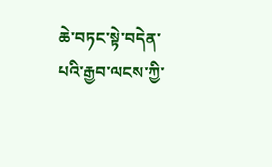ཆེ་བཏང་སྟེ་བདེན་པའི་རྒྱབ་ལངས་ཀྱི་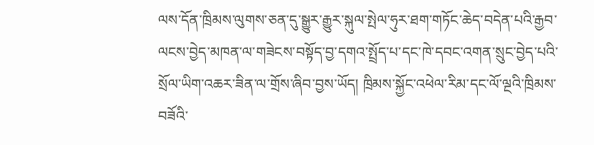ལས་དོན་ཁྲིམས་ལུགས་ཅན་དུ་སྒྱུར་རྒྱུར་སྐུལ་སྤེལ་ཧུར་ཐག་གཏོང་ཆེད་བདེན་པའི་རྒྱབ་ལངས་བྱེད་མཁན་ལ་གཟེངས་བསྟོད་བྱ་དགའ་སྤྲོད་པ་དང་ཁེ་དབང་འགན་སྲུང་བྱེད་པའི་སྲོལ་ཡིག་འཆར་ཟིན་ལ་གྲོས་ཞིབ་བྱས་ཡོད། ཁྲིམས་སྐྱོང་འཕེལ་རིམ་དང་ལོ་ལྔའི་ཁྲིམས་བཟོའི་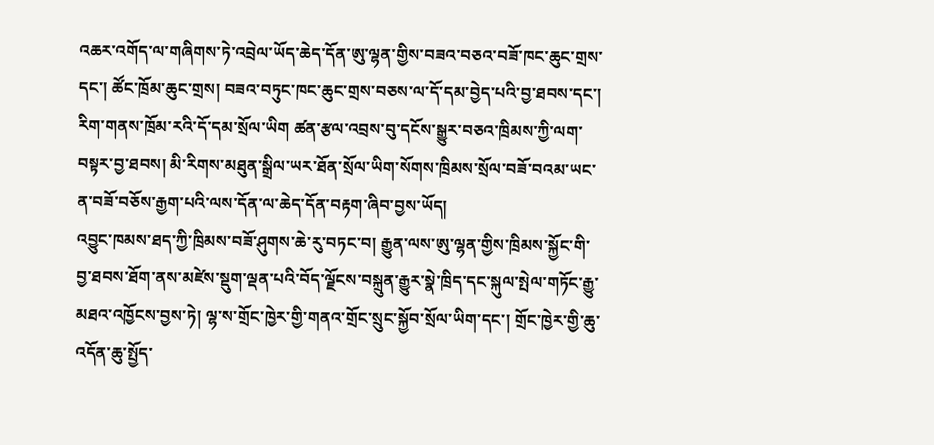འཆར་འགོད་ལ་གཞིགས་ཏེ་འབྲེལ་ཡོད་ཆེད་དོན་ཨུ་ལྷན་གྱིས་བཟའ་བཅའ་བཟོ་ཁང་ཆུང་གྲས་དང་། ཚོང་ཁྲོམ་ཆུང་གྲས། བཟའ་བཏུང་ཁང་ཆུང་གྲས་བཅས་ལ་དོ་དམ་བྱེད་པའི་བྱ་ཐབས་དང་། རིག་གནས་ཁྲོམ་རའི་དོ་དམ་སྲོལ་ཡིག ཚན་རྩལ་འབྲས་བུ་དངོས་སྒྱུར་བཅའ་ཁྲིམས་ཀྱི་ལག་བསྟར་བྱ་ཐབས། མི་རིགས་མཐུན་སྒྲིལ་ཡར་ཐོན་སྲོལ་ཡིག་སོགས་ཁྲིམས་སྲོལ་བཟོ་བའམ་ཡང་ན་བཟོ་བཅོས་རྒྱག་པའི་ལས་དོན་ལ་ཆེད་དོན་བརྟག་ཞིབ་བྱས་ཡོད།
འབྱུང་ཁམས་ཐད་ཀྱི་ཁྲིམས་བཟོ་ཤུགས་ཆེ་རུ་བཏང་བ། རྒྱུན་ལས་ཨུ་ལྷན་གྱིས་ཁྲིམས་སྐྱོང་གི་བྱ་ཐབས་ཐོག་ནས་མཛེས་སྡུག་ལྡན་པའི་བོད་ལྗོངས་བསྐྲུན་རྒྱུར་སྣེ་ཁྲིད་དང་སྐུལ་སྤེལ་གཏོང་རྒྱུ་མཐའ་འཁྱོངས་བྱས་ཏེ། ལྷ་ས་གྲོང་ཁྱེར་གྱི་གནའ་གྲོང་སྲུང་སྐྱོབ་སྲོལ་ཡིག་དང་། གྲོང་ཁྱེར་གྱི་ཆུ་འདོན་ཆུ་སྤྱོད་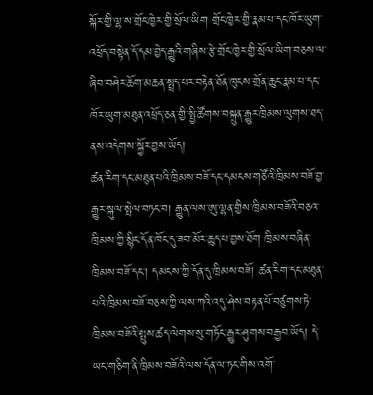སྐོར་གྱི་ལྷ་ས་གྲོང་ཁྱེར་གྱི་སྲོལ་ཡིག གྲོང་ཁྱེར་གྱི་རྣམ་པ་དང་ཁོར་ཡུག་འཕྲོད་བསྟེན་དོ་དམ་བྱེད་རྒྱུའི་གཞིས་རྩེ་གྲོང་ཁྱེར་གྱི་སྲོལ་ཡིག་བཅས་ལ་ཞིབ་བཤེར་ཆོག་མཆན་སྤྲད་པར་བརྟེན་ཐོན་ཁུངས་གྲོན་ཆུང་རྣམ་པ་དང་ཁོར་ཡུག་མཐུན་འཕྲོད་ཅན་གྱི་སྤྱི་ཚོགས་བསྐྲུན་རྒྱུར་ཁྲིམས་ལུགས་ཐད་ནས་འདེགས་སྐྱོར་བྱས་ཡོད།
ཚན་རིག་དང་མཐུན་པའི་ཁྲིམས་བཟོ་དང་དམངས་གཙོའི་ཁྲིམས་བཟོ་བྱ་རྒྱུར་སྐུལ་སྤེལ་བཏང་བ། རྒྱུན་ལས་ཨུ་ལྷན་གྱིས་ཁྲིམས་བཟོའི་བཅའ་ཁྲིམས་ཀྱི་སྙིང་དོན་ཁོང་དུ་ཟབ་མོར་ཆུད་པ་བྱས་ཐོག ཁྲིམས་བཞིན་ཁྲིམས་བཟོ་དང་། དམངས་ཀྱི་དོན་དུ་ཁྲིམས་བཟོ། ཚན་རིག་དང་མཐུན་པའི་ཁྲིམས་བཟོ་བཅས་ཀྱི་ལས་ཀའི་འདུ་ཤེས་བརྟན་པོ་བཙུགས་ཏེ་ཁྲིམས་བཟོའི་སྤུས་ཚད་ལེགས་སུ་གཏོང་རྒྱུར་ཤུགས་བརྒྱབ་ཡོད། དེ་ཡང་གཅིག་ནི་ཁྲིམས་བཟོའི་ལས་དོན་ལ་ཏང་གིས་འགོ་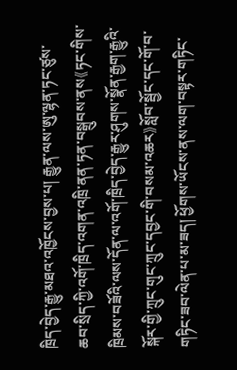ཁྲིད་བྱེད་རྒྱུ་མཐའ་འཁྱོངས་བྱས་པ། རྒྱུན་ལས་ཨུ་ལྷན་ཏང་ཙུས་ཆབ་སྲིད་ཀྱི་འགོ་ཁྲིད་འགན་འཁྲི་ནན་ཏན་བསྒྲུབས་ནས《ཏང་གིས་ཁྲིམས་བཟོའི་ལས་དོན་ལ་འགོ་ཁྲིད་བྱེད་རྒྱུར་ཤུགས་སྣོན་རྒྱག་རྒྱུའི་སྐོར་གྱི་ཀྲུང་གུང་ཀྲུང་དབྱང་གི་བསམ་འཆར》སློབ་སྦྱོང་དང་གོ་བ་གཏིང་ཟབ་ལེན་པ་མ་ཟད། ཕྱོགས་ཡོངས་ནས་ལག་བསྟར་གཏིང་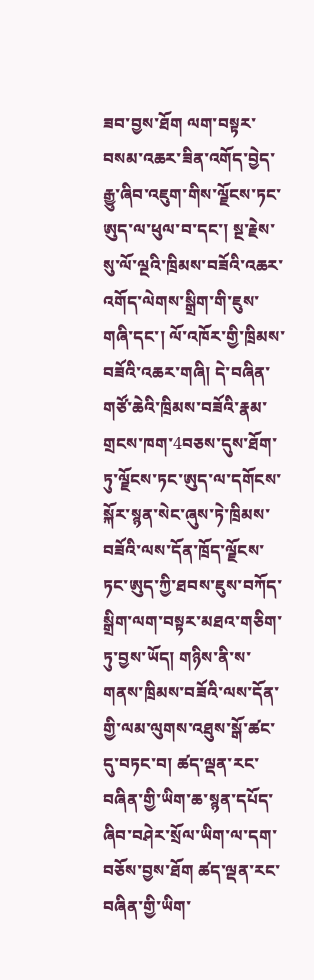ཟབ་བྱས་ཐོག ལག་བསྟར་བསམ་འཆར་ཟིན་འགོད་བྱེད་རྒྱུ་ཞིབ་འཇུག་གིས་ལྗོངས་ཏང་ཨུད་ལ་ཕུལ་བ་དང་། སྔ་རྗེས་སུ་ལོ་ལྔའི་ཁྲིམས་བཟོའི་འཆར་འགོད་ལེགས་སྒྲིག་གི་ཇུས་གཞི་དང་། ལོ་འཁོར་གྱི་ཁྲིམས་བཟོའི་འཆར་གཞི། དེ་བཞིན་གཙོ་ཆེའི་ཁྲིམས་བཟོའི་རྣམ་གྲངས་ཁག་4བཅས་དུས་ཐོག་ཏུ་ལྗོངས་ཏང་ཨུད་ལ་དགོངས་སྐོར་སྙན་སེང་ཞུས་ཏེ་ཁྲིམས་བཟོའི་ལས་དོན་ཁྲོད་ལྗོངས་ཏང་ཨུད་ཀྱི་ཐབས་ཇུས་བཀོད་སྒྲིག་ལག་བསྟར་མཐའ་གཅིག་ཏུ་བྱས་ཡོད། གཉིས་ནི་ས་གནས་ཁྲིམས་བཟོའི་ལས་དོན་གྱི་ལམ་ལུགས་འཐུས་སྒོ་ཚང་དུ་བཏང་བ། ཚད་ལྡན་རང་བཞིན་གྱི་ཡིག་ཆ་སྙན་དཔོད་ཞིབ་བཤེར་སྲོལ་ཡིག་ལ་དག་བཅོས་བྱས་ཐོག ཚད་ལྡན་རང་བཞིན་གྱི་ཡིག་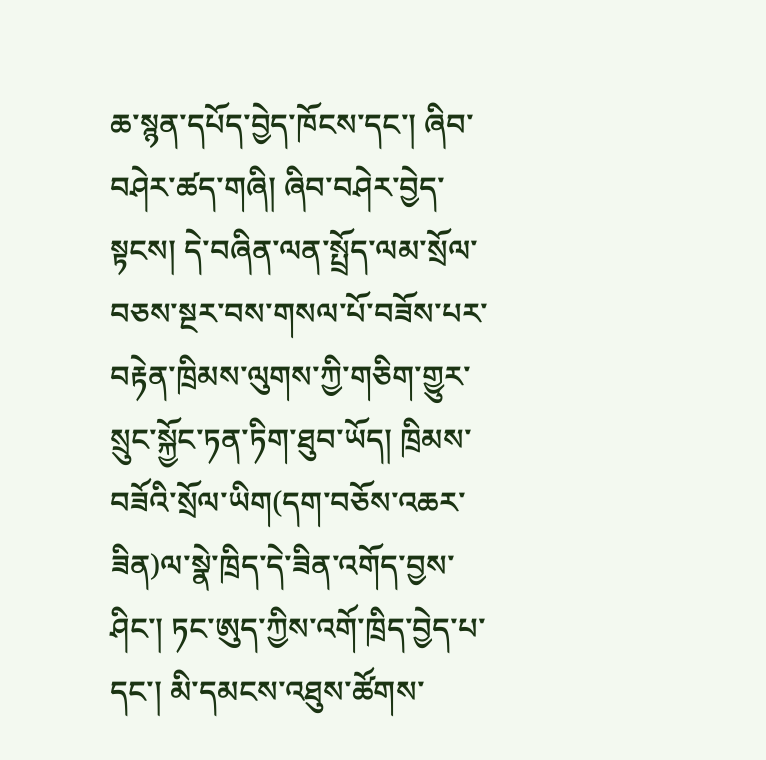ཆ་སྙན་དཔོད་བྱེད་ཁོངས་དང་། ཞིབ་བཤེར་ཚད་གཞི། ཞིབ་བཤེར་བྱེད་སྟངས། དེ་བཞིན་ལན་སྤྲོད་ལམ་སྲོལ་བཅས་སྔར་བས་གསལ་པོ་བཟོས་པར་བརྟེན་ཁྲིམས་ལུགས་ཀྱི་གཅིག་གྱུར་སྲུང་སྐྱོང་ཏན་ཏིག་ཐུབ་ཡོད། ཁྲིམས་བཟོའི་སྲོལ་ཡིག(དག་བཅོས་འཆར་ཟིན)ལ་སྣེ་ཁྲིད་དེ་ཟིན་འགོད་བྱས་ཤིང་། ཏང་ཨུད་ཀྱིས་འགོ་ཁྲིད་བྱེད་པ་དང་། མི་དམངས་འཐུས་ཚོགས་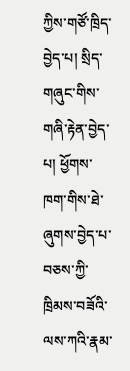ཀྱིས་གཙོ་ཁྲིད་བྱེད་པ། སྲིད་གཞུང་གིས་གཞི་རྟེན་བྱེད་པ། ཕྱོགས་ཁག་གིས་ཐེ་ཞུགས་བྱེད་པ་བཅས་ཀྱི་ཁྲིམས་བཟོའི་ལས་ཀའི་རྣམ་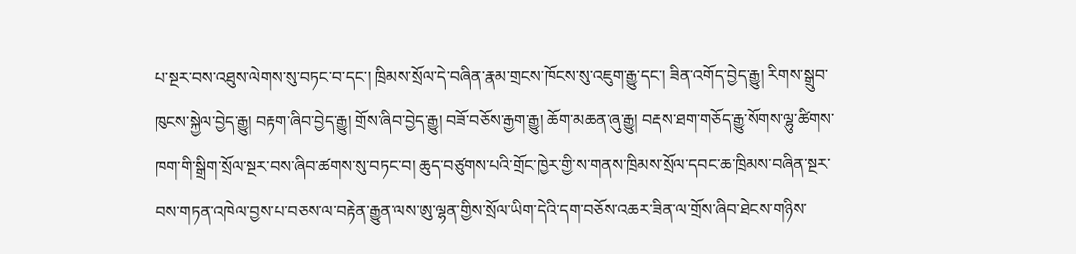པ་སྔར་བས་འཐུས་ལེགས་སུ་བཏང་བ་དང་། ཁྲིམས་སྲོལ་དེ་བཞིན་རྣམ་གྲངས་ཁོངས་སུ་འཇུག་རྒྱུ་དང་། ཟིན་འགོད་བྱེད་རྒྱུ། རིགས་སྒྲུབ་ཁུངས་སྐྱེལ་བྱེད་རྒྱུ། བརྟག་ཞིབ་བྱེད་རྒྱུ། གྲོས་ཞིབ་བྱེད་རྒྱུ། བཟོ་བཅོས་རྒྱག་རྒྱུ། ཆོག་མཆན་ཞུ་རྒྱུ། བརྡས་ཐག་གཅོད་རྒྱུ་སོགས་ལྷུ་ཚིགས་ཁག་གི་སྒྲིག་སྲོལ་སྔར་བས་ཞིབ་ཚགས་སུ་བཏང་བ། ཆུད་བཙུགས་པའི་གྲོང་ཁྱེར་གྱི་ས་གནས་ཁྲིམས་སྲོལ་དབང་ཆ་ཁྲིམས་བཞིན་སྔར་བས་གཏན་འཁེལ་བྱས་པ་བཅས་ལ་བརྟེན་རྒྱུན་ལས་ཨུ་ལྷན་གྱིས་སྲོལ་ཡིག་དེའི་དག་བཅོས་འཆར་ཟིན་ལ་གྲོས་ཞིབ་ཐེངས་གཉིས་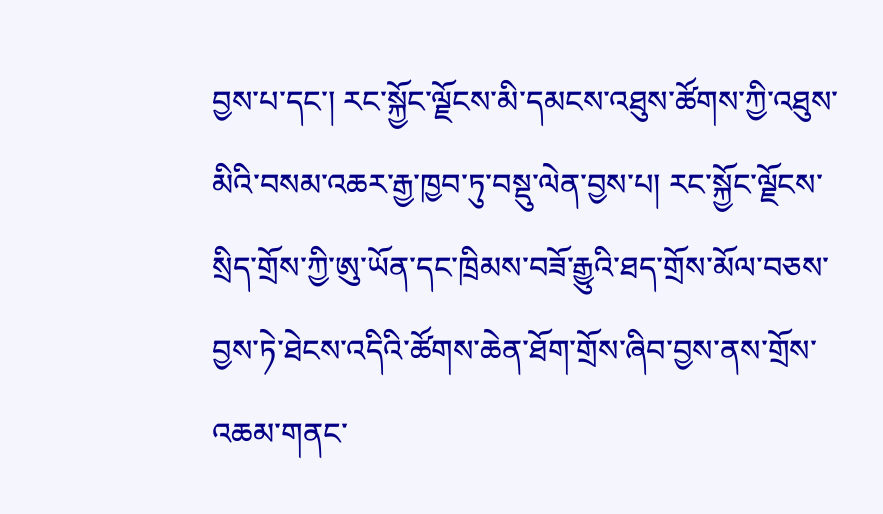བྱས་པ་དང་། རང་སྐྱོང་ལྗོངས་མི་དམངས་འཐུས་ཚོགས་ཀྱི་འཐུས་མིའི་བསམ་འཆར་རྒྱ་ཁྱབ་ཏུ་བསྡུ་ལེན་བྱས་པ། རང་སྐྱོང་ལྗོངས་སྲིད་གྲོས་ཀྱི་ཨུ་ཡོན་དང་ཁྲིམས་བཟོ་རྒྱུའི་ཐད་གྲོས་མོལ་བཅས་བྱས་ཏེ་ཐེངས་འདིའི་ཚོགས་ཆེན་ཐོག་གྲོས་ཞིབ་བྱས་ནས་གྲོས་འཆམ་གནང་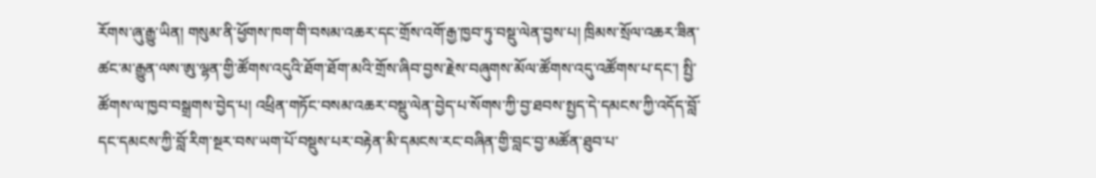རོགས་ཞུ་རྒྱུ་ཡིན། གསུམ་ནི་ཕྱོགས་ཁག་གི་བསམ་འཆར་དང་གྲོས་འགོ་རྒྱ་ཁྱབ་ཏུ་བསྡུ་ལེན་བྱས་པ། ཁྲིམས་སྲོལ་འཆར་ཟིན་ཚང་མ་རྒྱུན་ལས་ཨུ་ལྷན་གྱི་ཚོགས་འདུའི་ཐོག་ཐོག་མའི་གྲོས་ཞིབ་བྱས་རྗེས་བཞུགས་མོལ་ཚོགས་འདུ་འཚོགས་པ་དང་། སྤྱི་ཚོགས་ལ་ཁྱབ་བསྒྲགས་བྱེད་པ། འཕྲིན་གཏོང་བསམ་འཆར་བསྡུ་ལེན་བྱེད་པ་སོགས་ཀྱི་བྱ་ཐབས་སྤྱད་དེ་དམངས་ཀྱི་འདོད་བློ་དང་དམངས་ཀྱི་བློ་རིག་སྔར་བས་ཡག་པོ་བསྡུས་པར་བརྟེན་མི་དམངས་རང་བཞིན་གྱི་བླང་བྱ་མཚོན་ཐུབ་པ་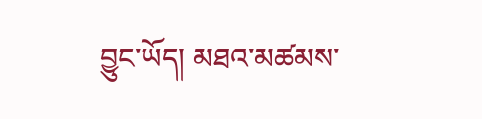བྱུང་ཡོད། མཐའ་མཚམས་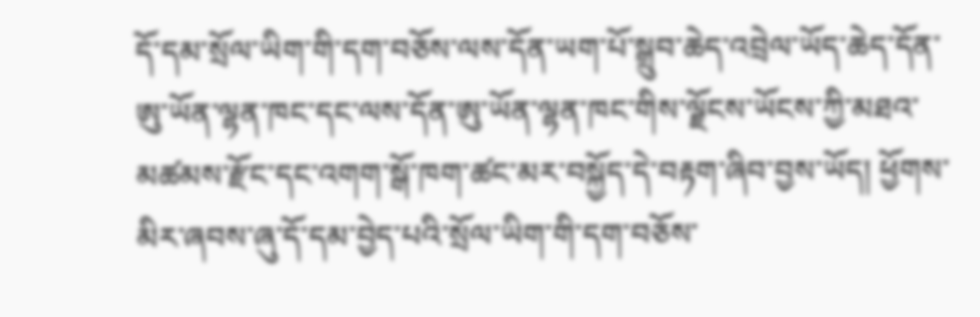དོ་དམ་སྲོལ་ཡིག་གི་དག་བཅོས་ལས་དོན་ཡག་པོ་སྒྲུབ་ཆེད་འབྲེལ་ཡོད་ཆེད་དོན་ཨུ་ཡོན་ལྷན་ཁང་དང་ལས་དོན་ཨུ་ཡོན་ལྷན་ཁང་གིས་ལྗོངས་ཡོངས་ཀྱི་མཐའ་མཚམས་རྫོང་དང་འགག་སྒོ་ཁག་ཚང་མར་བསྐྱོད་དེ་བརྟག་ཞིབ་བྱས་ཡོད། ཕྱོགས་མིར་ཞབས་ཞུ་དོ་དམ་བྱེད་པའི་སྲོལ་ཡིག་གི་དག་བཅོས་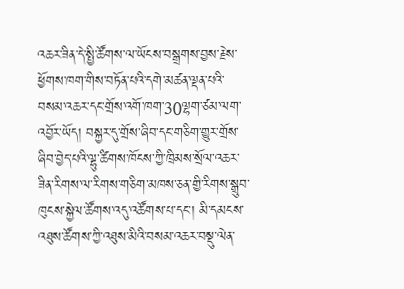འཆར་ཟིན་དེ་སྤྱི་ཚོགས་ལ་ཡོངས་བསྒྲགས་བྱས་རྗེས་ཕྱོགས་ཁག་གིས་བཏོན་པའི་དགེ་མཚན་ལྡན་པའི་བསམ་འཆར་དང་གྲོས་འགོ་ཁག་30ལྷག་ཙམ་ལག་འབྱོར་ཡོད། བསྐྱར་དུ་གྲོས་ཞིབ་དང་གཅིག་གྱུར་གྲོས་ཞིབ་བྱེད་པའི་ལྷུ་ཚིགས་ཁོངས་ཀྱི་ཁྲིམས་སྲོལ་འཆར་ཟིན་རིགས་ལ་རིགས་གཅིག་མཁས་ཅན་གྱི་རིགས་སྒྲུབ་ཁུངས་སྐྱེལ་ཚོགས་འདུ་འཚོགས་པ་དང་། མི་དམངས་འཐུས་ཚོགས་ཀྱི་འཐུས་མིའི་བསམ་འཆར་བསྡུ་ལེན་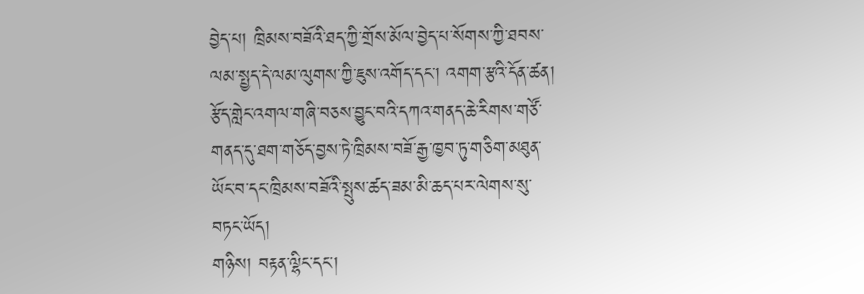བྱེད་པ། ཁྲིམས་བཟོའི་ཐད་ཀྱི་གྲོས་མོལ་བྱེད་པ་སོགས་ཀྱི་ཐབས་ལམ་སྤྱད་དེ་ལམ་ལུགས་ཀྱི་ཇུས་འགོད་དང་། འགག་རྩའི་དོན་ཚན། རྩོད་གླེང་འགལ་གཞི་བཅས་བྱུང་བའི་དཀའ་གནད་ཆེ་རིགས་གཙོ་གནད་དུ་ཐག་གཅོད་བྱས་ཏེ་ཁྲིམས་བཟོ་རྒྱ་ཁྱབ་ཏུ་གཅིག་མཐུན་ཡོང་བ་དང་ཁྲིམས་བཟོའི་སྤུས་ཚད་ཟམ་མི་ཆད་པར་ལེགས་སུ་བཏང་ཡོད།
གཉིས། བརྟན་ལྷིང་དང་།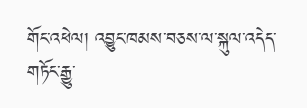གོང་འཕེལ། འབྱུང་ཁམས་བཅས་ལ་སྐུལ་འདེད་གཏོང་རྒྱུ་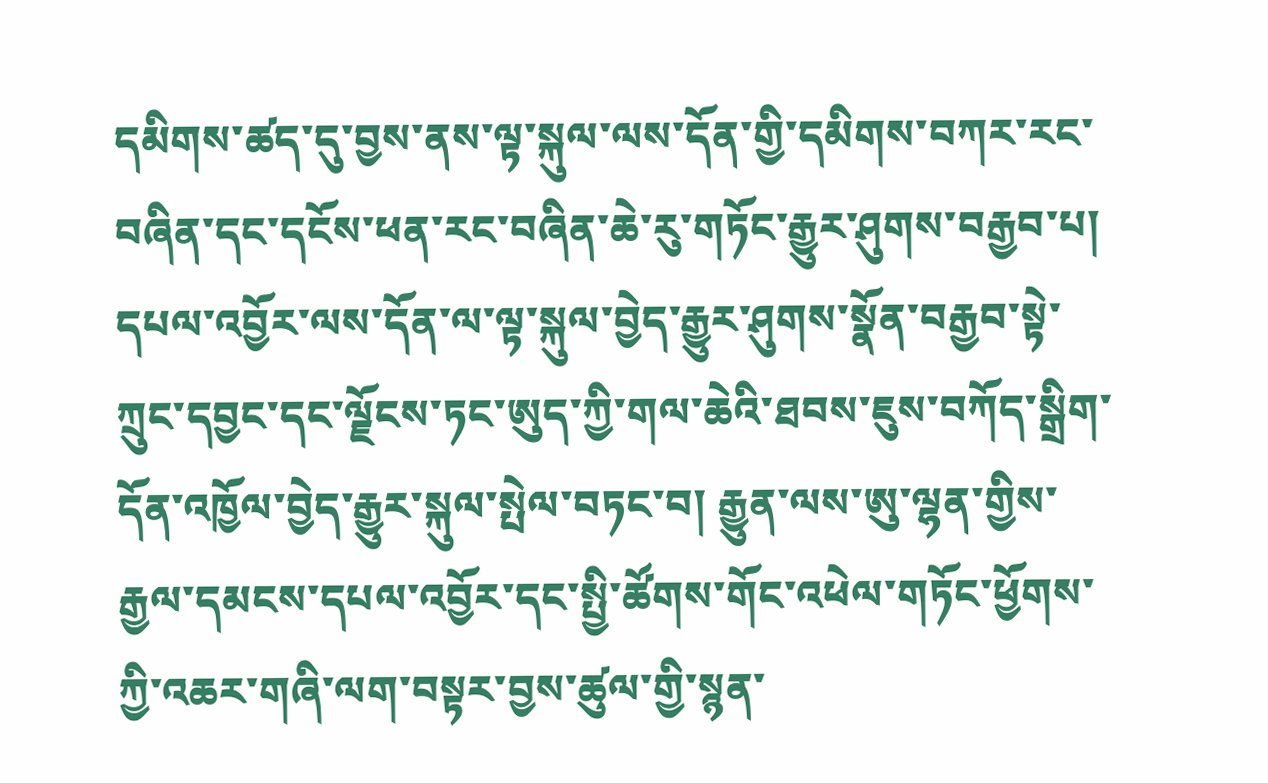དམིགས་ཚད་དུ་བྱས་ནས་ལྟ་སྐུལ་ལས་དོན་གྱི་དམིགས་བཀར་རང་བཞིན་དང་དངོས་ཕན་རང་བཞིན་ཆེ་རུ་གཏོང་རྒྱུར་ཤུགས་བརྒྱབ་པ།
དཔལ་འབྱོར་ལས་དོན་ལ་ལྟ་སྐུལ་བྱེད་རྒྱུར་ཤུགས་སྣོན་བརྒྱབ་སྟེ་ཀྲུང་དབྱང་དང་ལྗོངས་ཏང་ཨུད་ཀྱི་གལ་ཆེའི་ཐབས་ཇུས་བཀོད་སྒྲིག་དོན་འཁྱོལ་བྱེད་རྒྱུར་སྐུལ་སྤེལ་བཏང་བ། རྒྱུན་ལས་ཨུ་ལྷན་གྱིས་རྒྱལ་དམངས་དཔལ་འབྱོར་དང་སྤྱི་ཚོགས་གོང་འཕེལ་གཏོང་ཕྱོགས་ཀྱི་འཆར་གཞི་ལག་བསྟར་བྱས་ཚུལ་གྱི་སྙན་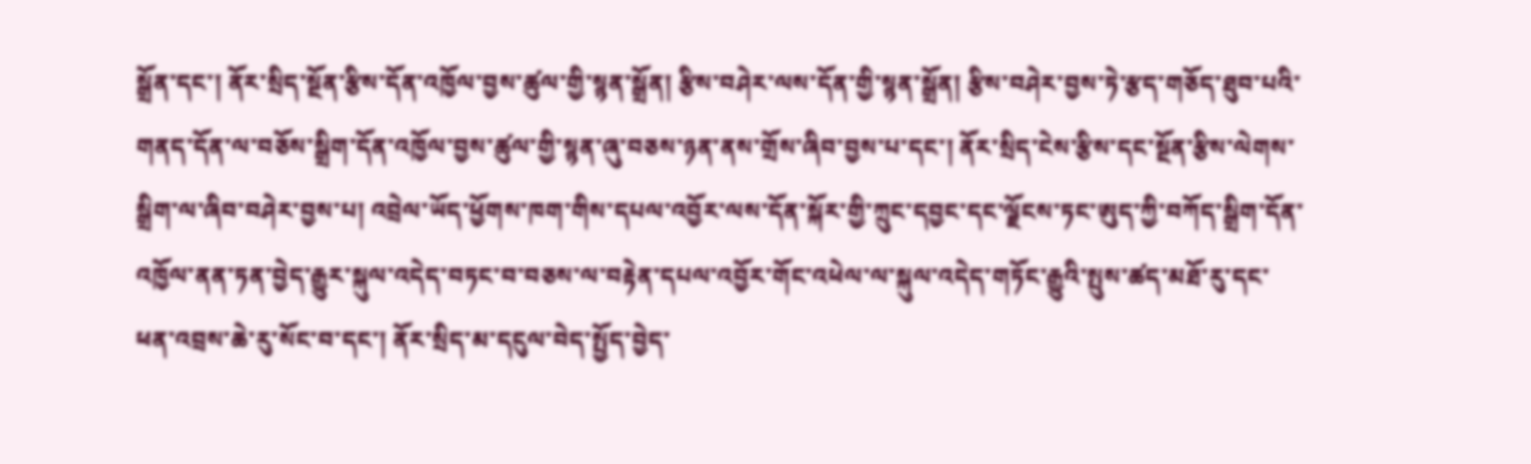སྒྲོན་དང་། ནོར་སྲིད་སྔོན་རྩིས་དོན་འཁྱོལ་བྱས་ཚུལ་གྱི་སྙན་སྒྲོན། རྩིས་བཤེར་ལས་དོན་གྱི་སྙན་སྒྲོན། རྩིས་བཤེར་བྱས་ཏེ་རྩད་གཅོད་ཐུབ་པའི་གནད་དོན་ལ་བཅོས་སྒྲིག་དོན་འཁྱོལ་བྱས་ཚུལ་གྱི་སྙན་ཞུ་བཅས་ཉན་ནས་གྲོས་ཞིབ་བྱས་པ་དང་། ནོར་སྲིད་ངེས་རྩིས་དང་སྔོན་རྩིས་ལེགས་སྒྲིག་ལ་ཞིབ་བཤེར་བྱས་པ། འབྲེལ་ཡོད་ཕྱོགས་ཁག་གིས་དཔལ་འབྱོར་ལས་དོན་སྐོར་གྱི་ཀྲུང་དབྱང་དང་ལྗོངས་ཏང་ཨུད་ཀྱི་བཀོད་སྒྲིག་དོན་འཁྱོལ་ནན་ཏན་བྱེད་རྒྱུར་སྐུལ་འདེད་བཏང་བ་བཅས་ལ་བརྟེན་དཔལ་འབྱོར་གོང་འཕེལ་ལ་སྐུལ་འདེད་གཏོང་རྒྱུའི་སྤུས་ཚད་མཐོ་རུ་དང་ཕན་འབྲས་ཆེ་རུ་སོང་བ་དང་། ནོར་སྲིད་མ་དངུལ་བེད་སྤྱོད་བྱེད་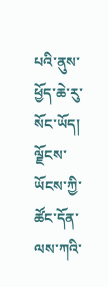པའི་ནུས་ཕྱོད་ཆེ་རུ་སོང་ཡོད། ལྗོངས་ཡོངས་ཀྱི་ཚོང་དོན་ལས་ཀའི་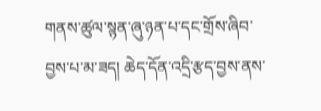གནས་ཚུལ་སྙན་ཞུ་ཉན་པ་དང་གྲོས་ཞིབ་བྱས་པ་མ་ཟད། ཆེད་དོན་འདྲི་རྩད་བྱས་ནས་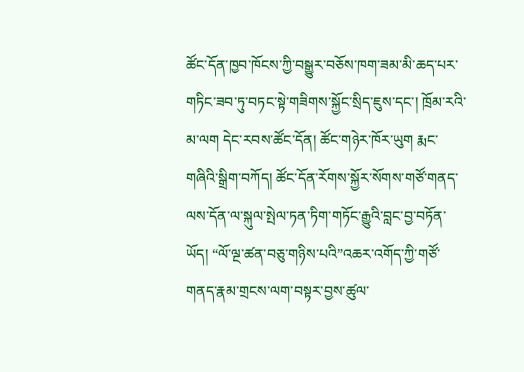ཚོང་དོན་ཁྱབ་ཁོངས་ཀྱི་བསྒྱུར་བཅོས་ཁག་ཟམ་མི་ཆད་པར་གཏིང་ཟབ་ཏུ་བཏང་སྟེ་གཟིགས་སྐྱོང་སྲིད་ཇུས་དང་། ཁྲོམ་རའི་མ་ལག དེང་རབས་ཚོང་དོན། ཚོང་གཉེར་ཁོར་ཡུག རྨང་གཞིའི་སྒྲིག་བཀོད། ཚོང་དོན་རོགས་སྐྱོར་སོགས་གཙོ་གནད་ལས་དོན་ལ་སྐུལ་སྤེལ་ཏན་ཏིག་གཏོང་རྒྱུའི་བླང་བྱ་བཏོན་ཡོད། “ལོ་ལྔ་ཚན་བཅུ་གཉིས་པའི”འཆར་འགོད་ཀྱི་གཙོ་གནད་རྣམ་གྲངས་ལག་བསྟར་བྱས་ཚུལ་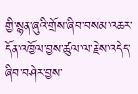གྱི་སྙན་ཞུའི་གྲོས་ཞིབ་བསམ་འཆར་དོན་འཁྱོལ་བྱས་ཚུལ་ལ་རྗེས་འདེད་ཞིབ་བཤེར་བྱས་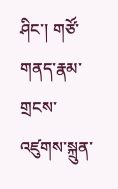ཤིང་། གཙོ་གནད་རྣམ་གྲངས་འཛུགས་སྐྲུན་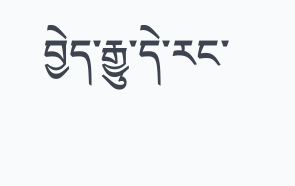བྱེད་རྒྱུ་དེ་རང་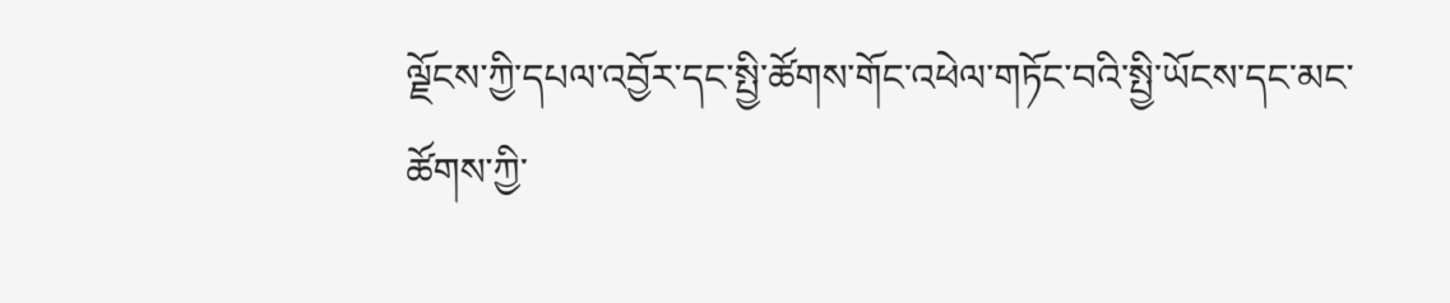ལྗོངས་ཀྱི་དཔལ་འབྱོར་དང་སྤྱི་ཚོགས་གོང་འཕེལ་གཏོང་བའི་སྤྱི་ཡོངས་དང་མང་ཚོགས་ཀྱི་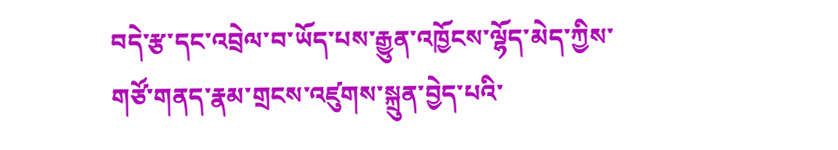བདེ་རྩ་དང་འབྲེལ་བ་ཡོད་པས་རྒྱུན་འཁྱོངས་ལྷོད་མེད་ཀྱིས་གཙོ་གནད་རྣམ་གྲངས་འཛུགས་སྐྲུན་བྱེད་པའི་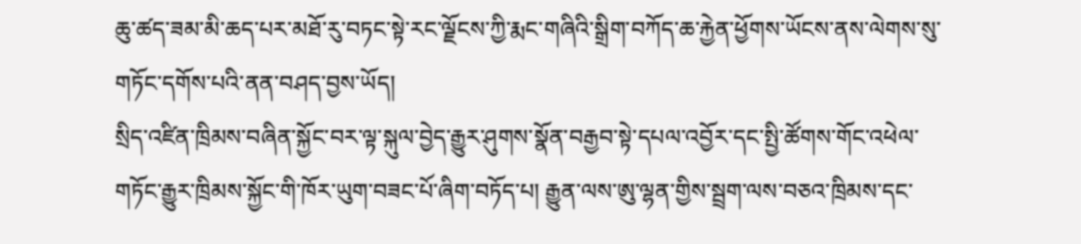ཆུ་ཚད་ཟམ་མི་ཆད་པར་མཐོ་རུ་བཏང་སྟེ་རང་ལྗོངས་ཀྱི་རྨང་གཞིའི་སྒྲིག་བཀོད་ཆ་རྐྱེན་ཕྱོགས་ཡོངས་ནས་ལེགས་སུ་གཏོང་དགོས་པའི་ནན་བཤད་བྱས་ཡོད།
སྲིད་འཛིན་ཁྲིམས་བཞིན་སྐྱོང་བར་ལྟ་སྐུལ་བྱེད་རྒྱུར་ཤུགས་སྣོན་བརྒྱབ་སྟེ་དཔལ་འབྱོར་དང་སྤྱི་ཚོགས་གོང་འཕེལ་གཏོང་རྒྱུར་ཁྲིམས་སྐྱོང་གི་ཁོར་ཡུག་བཟང་པོ་ཞིག་བཏོད་པ། རྒྱུན་ལས་ཨུ་ལྷན་གྱིས་སྦྲག་ལས་བཅའ་ཁྲིམས་དང་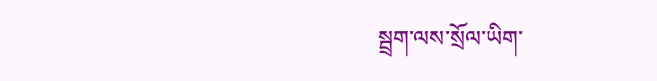སྦྲག་ལས་སྲོལ་ཡིག་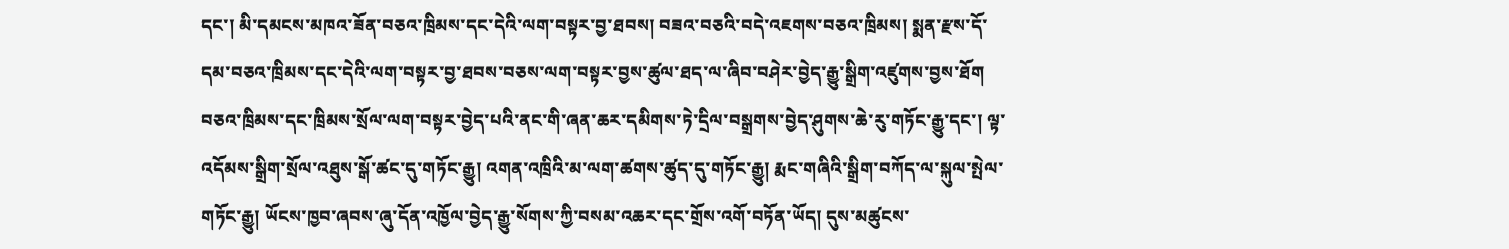དང་། མི་དམངས་མཁའ་ཟོན་བཅའ་ཁྲིམས་དང་དེའི་ལག་བསྟར་བྱ་ཐབས། བཟའ་བཅའི་བདེ་འཇགས་བཅའ་ཁྲིམས། སྨན་རྫས་དོ་དམ་བཅའ་ཁྲིམས་དང་དེའི་ལག་བསྟར་བྱ་ཐབས་བཅས་ལག་བསྟར་བྱས་ཚུལ་ཐད་ལ་ཞིབ་བཤེར་བྱེད་རྒྱུ་སྒྲིག་འཛུགས་བྱས་ཐོག བཅའ་ཁྲིམས་དང་ཁྲིམས་སྲོལ་ལག་བསྟར་བྱེད་པའི་ནང་གི་ཞན་ཆར་དམིགས་ཏེ་དྲིལ་བསྒྲགས་བྱེད་ཤུགས་ཆེ་རུ་གཏོང་རྒྱུ་དང་། ལྟ་འདོམས་སྒྲིག་སྲོལ་འཐུས་སྒོ་ཚང་དུ་གཏོང་རྒྱུ། འགན་འཁྲིའི་མ་ལག་ཚགས་ཚུད་དུ་གཏོང་རྒྱུ། རྨང་གཞིའི་སྒྲིག་བཀོད་ལ་སྐུལ་སྤེལ་གཏོང་རྒྱུ། ཡོངས་ཁྱབ་ཞབས་ཞུ་དོན་འཁྱོལ་བྱེད་རྒྱུ་སོགས་ཀྱི་བསམ་འཆར་དང་གྲོས་འགོ་བཏོན་ཡོད། དུས་མཚུངས་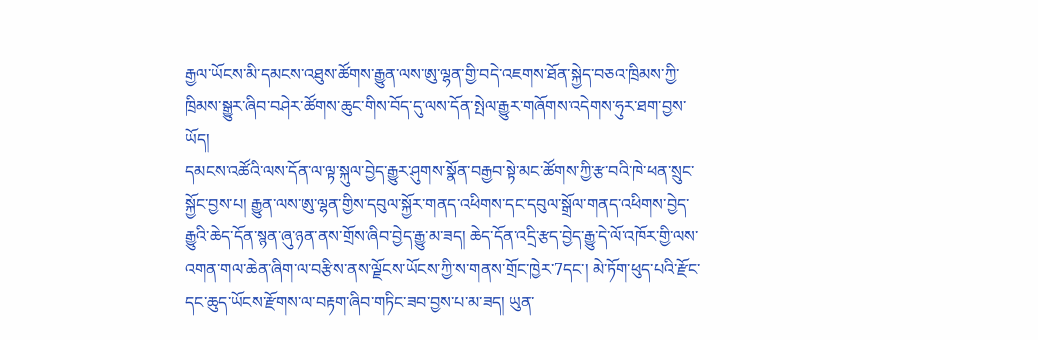རྒྱལ་ཡོངས་མི་དམངས་འཐུས་ཚོགས་རྒྱུན་ལས་ཨུ་ལྷན་གྱི་བདེ་འཇགས་ཐོན་སྐྱེད་བཅའ་ཁྲིམས་ཀྱི་ཁྲིམས་སྒྱུར་ཞིབ་བཤེར་ཚོགས་ཆུང་གིས་བོད་དུ་ལས་དོན་སྤེལ་རྒྱུར་གཞོགས་འདེགས་ཧུར་ཐག་བྱས་ཡོད།
དམངས་འཚོའི་ལས་དོན་ལ་ལྟ་སྐུལ་བྱེད་རྒྱུར་ཤུགས་སྣོན་བརྒྱབ་སྟེ་མང་ཚོགས་ཀྱི་རྩ་བའི་ཁེ་ཕན་སྲུང་སྐྱོང་བྱས་པ། རྒྱུན་ལས་ཨུ་ལྷན་གྱིས་དབུལ་སྐྱོར་གནད་འཕིགས་དང་དབུལ་སྒྲོལ་གནད་འཕིགས་བྱེད་རྒྱུའི་ཆེད་དོན་སྙན་ཞུ་ཉན་ནས་གྲོས་ཞིབ་བྱེད་རྒྱུ་མ་ཟད། ཆེད་དོན་འདྲི་རྩད་བྱེད་རྒྱུ་དེ་ལོ་འཁོར་གྱི་ལས་འགན་གལ་ཆེན་ཞིག་ལ་བརྩིས་ནས་ལྗོངས་ཡོངས་ཀྱི་ས་གནས་གྲོང་ཁྱེར་7དང་། མེ་ཏོག་ཕུད་པའི་རྫོང་དང་ཆུད་ཡོངས་རྫོགས་ལ་བརྟག་ཞིབ་གཏིང་ཟབ་བྱས་པ་མ་ཟད། ཡུན་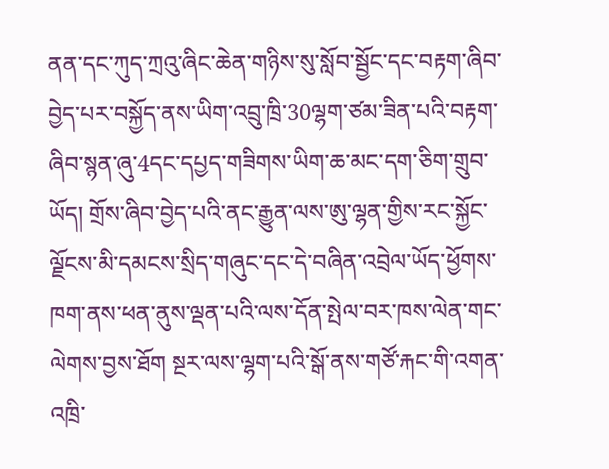ནན་དང་ཀུད་ཀྲའུ་ཞིང་ཆེན་གཉིས་སུ་སློབ་སྦྱོང་དང་བརྟག་ཞིབ་བྱེད་པར་བསྐྱོད་ནས་ཡིག་འབྲུ་ཁྲི་30ལྷག་ཙམ་ཟིན་པའི་བརྟག་ཞིབ་སྙན་ཞུ་4དང་དཔྱད་གཟིགས་ཡིག་ཆ་མང་དག་ཅིག་གྲུབ་ཡོད། གྲོས་ཞིབ་བྱེད་པའི་ནང་རྒྱུན་ལས་ཨུ་ལྷན་གྱིས་རང་སྐྱོང་ལྗོངས་མི་དམངས་སྲིད་གཞུང་དང་དེ་བཞིན་འབྲེལ་ཡོད་ཕྱོགས་ཁག་ནས་ཕན་ནུས་ལྡན་པའི་ལས་དོན་སྤེལ་བར་ཁས་ལེན་གང་ལེགས་བྱས་ཐོག སྔར་ལས་ལྷག་པའི་སྒོ་ནས་གཙོ་རྐང་གི་འགན་འཁྲི་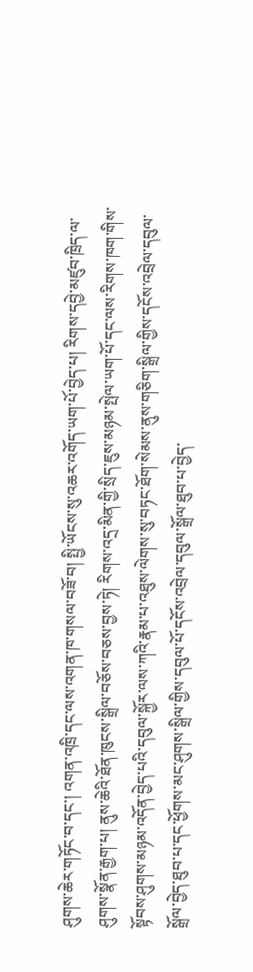ཤུགས་ཆེར་གཏོང་བ་དང་། འགན་འཁྲི་དང་ལས་འགན་ཁ་གསལ་བཟོ་བ། སྤྱི་ཡོངས་སུ་འཆར་འགོད་ཡག་པོ་བྱེད་པ། རིགས་དབྱེ་མཛུབ་ཁྲིད་ལ་ཤུགས་སྣོན་རྒྱག་པ། ནུས་ཆེའི་ཐོན་ཁུངས་སྒྲིལ་བཅོས་བཅས་བྱས་ཏེ། རིགས་འདྲ་མིན་གྱི་སྲིད་ཇུས་མཉམ་སྤེལ་ཡག་པོ་དང་ལས་རིགས་ཁག་གིས་སྟོབས་ཤུགས་མཉམ་འདོན་བྱེད་པའི་དབུལ་སྐྱོར་ལས་ཀའི་རྣམ་པ་འཐུས་ལེགས་སུ་བཏང་ཐོག་སེམས་ནུས་གཅིག་སྒྲིལ་གྱིས་དངོས་འབྲེལ་དབུལ་སྒྲོལ་བྱེད་ཐུབ་པ་དང་ཕྱོགས་མང་ཤུགས་སྒྲིལ་གྱིས་དབུལ་པོ་དངོས་འབྲེལ་དབུལ་སྒྲོལ་ཐུབ་པ་བྱེད་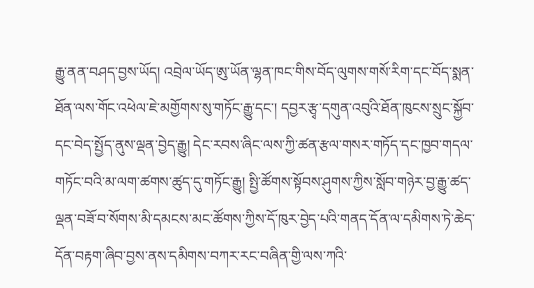རྒྱུ་ནན་བཤད་བྱས་ཡོད། འབྲེལ་ཡོད་ཨུ་ཡོན་ལྷན་ཁང་གིས་བོད་ལུགས་གསོ་རིག་དང་བོད་སྨན་ཐོན་ལས་གོང་འཕེལ་ཇེ་མགྱོགས་སུ་གཏོང་རྒྱུ་དང་། དབྱར་རྩྭ་དགུན་འབུའི་ཐོན་ཁུངས་སྲུང་སྐྱོབ་དང་བེད་སྤྱོད་ནུས་ལྡན་བྱེད་རྒྱུ། དེང་རབས་ཞིང་ལས་ཀྱི་ཚན་རྩལ་གསར་གཏོད་དང་ཁྱབ་གདལ་གཏོང་བའི་མ་ལག་ཚགས་ཚུད་དུ་གཏོང་རྒྱུ། སྤྱི་ཚོགས་སྟོབས་ཤུགས་ཀྱིས་སློབ་གཉེར་བྱ་རྒྱུ་ཚད་ལྡན་བཟོ་བ་སོགས་མི་དམངས་མང་ཚོགས་ཀྱིས་དོ་ཁུར་བྱེད་པའི་གནད་དོན་ལ་དམིགས་ཏེ་ཆེད་དོན་བརྟག་ཞིབ་བྱས་ནས་དམིགས་བཀར་རང་བཞིན་གྱི་ལས་ཀའི་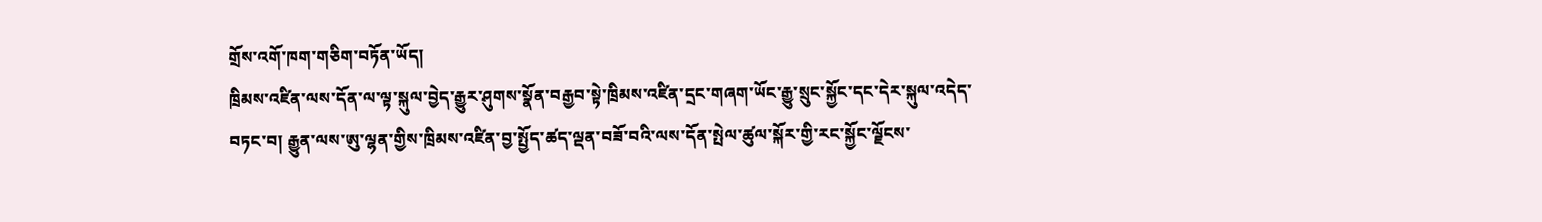གྲོས་འགོ་ཁག་གཅིག་བཏོན་ཡོད།
ཁྲིམས་འཛིན་ལས་དོན་ལ་ལྟ་སྐུལ་བྱེད་རྒྱུར་ཤུགས་སྣོན་བརྒྱབ་སྟེ་ཁྲིམས་འཛིན་དྲང་གཞག་ཡོང་རྒྱུ་སྲུང་སྐྱོང་དང་དེར་སྐུལ་འདེད་བཏང་བ། རྒྱུན་ལས་ཨུ་ལྷན་གྱིས་ཁྲིམས་འཛིན་བྱ་སྤྱོད་ཚད་ལྡན་བཟོ་བའི་ལས་དོན་སྤེལ་ཚུལ་སྐོར་གྱི་རང་སྐྱོང་ལྗོངས་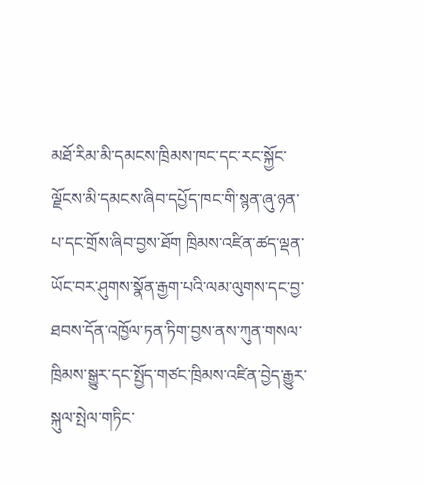མཐོ་རིམ་མི་དམངས་ཁྲིམས་ཁང་དང་རང་སྐྱོང་ལྗོངས་མི་དམངས་ཞིབ་དཔྱོད་ཁང་གི་སྙན་ཞུ་ཉན་པ་དང་གྲོས་ཞིབ་བྱས་ཐོག ཁྲིམས་འཛིན་ཚད་ལྡན་ཡོང་བར་ཤུགས་སྣོན་རྒྱག་པའི་ལམ་ལུགས་དང་བྱ་ཐབས་དོན་འཁྱོལ་ཏན་ཏིག་བྱས་ནས་ཀུན་གསལ་ཁྲིམས་སྒྱུར་དང་སྤྱོད་གཙང་ཁྲིམས་འཛིན་བྱེད་རྒྱུར་སྐུལ་སྤེལ་གཏིང་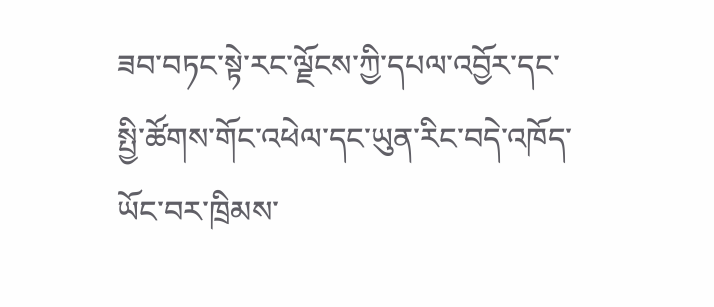ཟབ་བཏང་སྟེ་རང་ལྗོངས་ཀྱི་དཔལ་འབྱོར་དང་སྤྱི་ཚོགས་གོང་འཕེལ་དང་ཡུན་རིང་བདེ་འཁོད་ཡོང་བར་ཁྲིམས་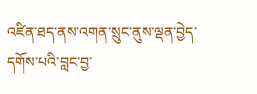འཛིན་ཐད་ནས་འགན་སྲུང་ནུས་ལྡན་བྱེད་དགོས་པའི་བླང་བྱ་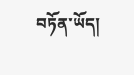བཏོན་ཡོད།